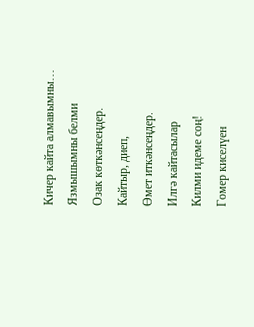Кичер кайта алмавымны…
Язмышымны белми
Озак көткәнсеңдер.
Кайтыр, диеп,
Өмет иткәнсеңдер.
Илгә кайтасылар
Килми идеме соң!
Гомер киселүен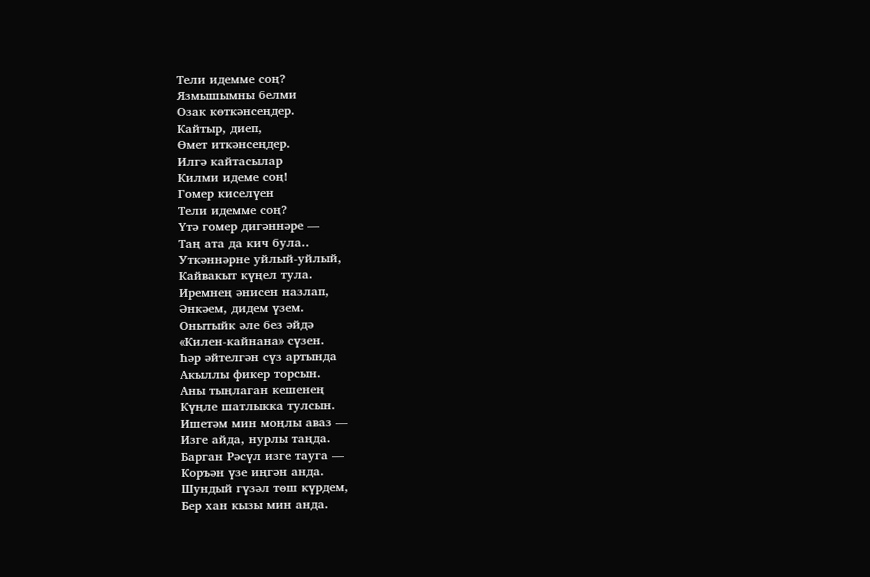Тели идемме соң?
Язмышымны белми
Озак көткәнсеңдер.
Кайтыр, диеп,
Өмет иткәнсеңдер.
Илгә кайтасылар
Килми идеме соң!
Гомер киселүен
Тели идемме соң?
Үтә гомер дигәннәре —
Таң ата да кич була..
Уткәннәрне уйлый-уйлый,
Кайвакыт күңел тула.
Иремнең әнисен назлап,
Әнкәем, дидем үзем.
Онытыйк әле без әйдә
«Килен-кайнана» сүзен.
Һәр әйтелгән сүз артында
Акыллы фикер торсын.
Аны тыңлаган кешенең
Күңле шатлыкка тулсын.
Ишетәм мин моңлы аваз —
Изге айда, нурлы таңда.
Барган Рәсүл изге тауга —
Коръән үзе иңгән анда.
Шундый гүзәл төш күрдем,
Бер хан кызы мин анда.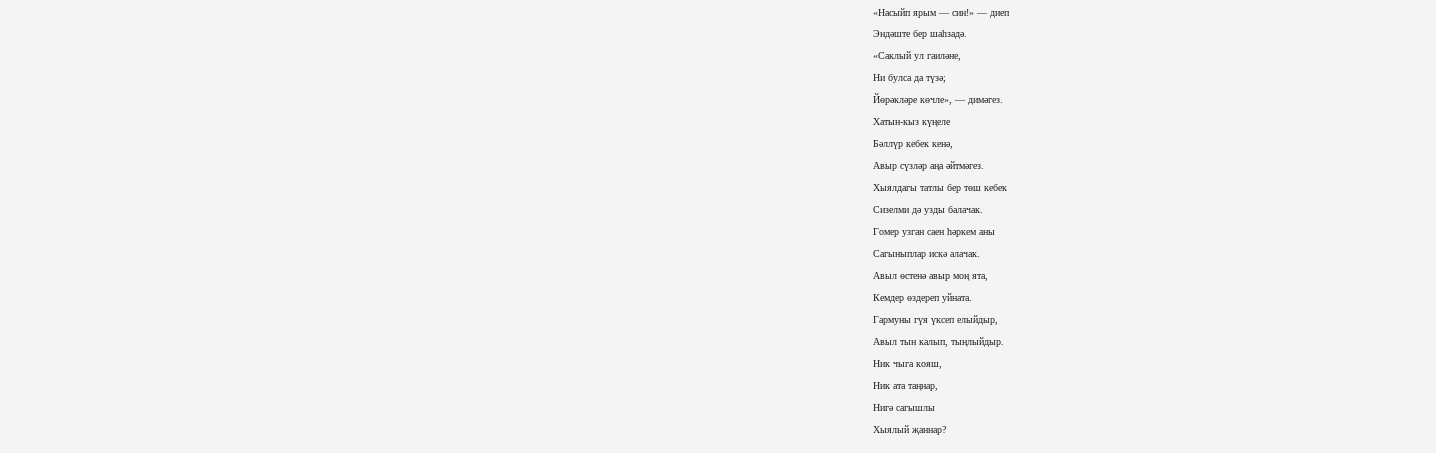«Насыйп ярым — син!» — диеп
Эндәште бер шаhзадә.
«Саклый ул гаиләне,
Ни булса да түзә;
Йөрәкләре көчле», — димәгез.
Хатын-кыз күңеле
Бәллүр кебек кенә,
Авыр сүзләр аңа әйтмәгез.
Хыялдагы татлы бер төш кебек
Сизелми дә узды балачак.
Гомер узган саен һәркем аны
Сагыныплар искә алачак.
Авыл өстенә авыр моң ята,
Кемдер өздереп уйната.
Гармуны гүя үксеп елыйдыр,
Авыл тын калып, тыңлыйдыр.
Ник чыга кояш,
Ник ата таңнар,
Нигә сагышлы
Хыялый җаннар?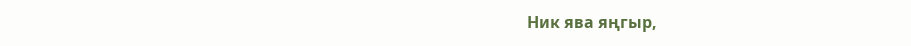Ник ява яңгыр,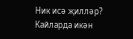Ник исә җилләр?
Кайларда икән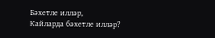Бәхетле илләр,
Кайларда бәхетле илләр?